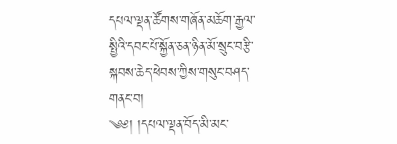དཔལ་ལྡན་ཚོགས་གཞོན་མཆོག་རྒྱལ་སྤྱིའི་དབང་པོ་སྐྱོན་ཅན་ཉིན་མོ་སྲུང་བརྩི་སྐབས་ཆེད་ཕེབས་ཀྱིས་གསུང་བཤད་གནང་བ།
༄༅། །དཔལ་ལྡན་བོད་མི་མང་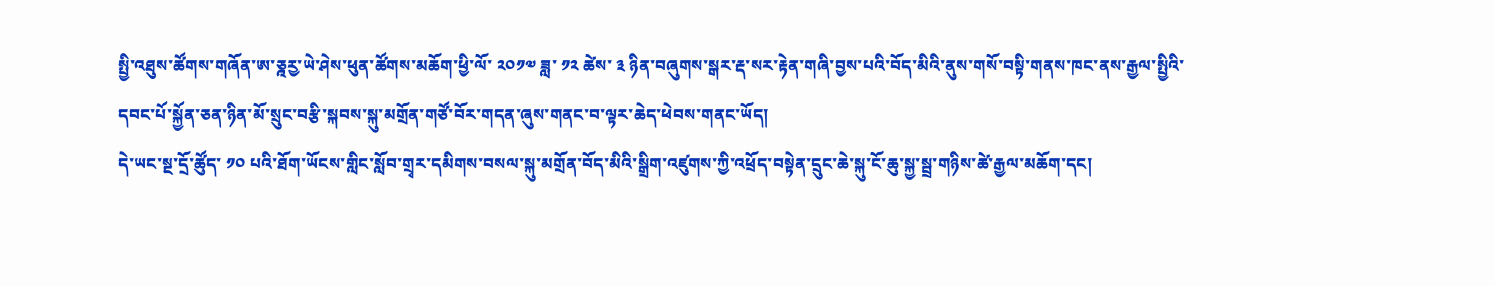སྤྱི་འཐུས་ཚོགས་གཞོན་ཨ་ཅྰརྱ་ཡེ་ཤེས་ཕུན་ཚོགས་མཆོག་ཕྱི་ལོ་ ༢༠༡༧ ཟླ་ ༡༢ ཚེས་ ༣ ཉིན་བཞུགས་སྒར་རྡ་སར་རྟེན་གཞི་བྱས་པའི་བོད་མིའི་ནུས་གསོ་བསྟི་གནས་ཁང་ནས་རྒྱལ་སྤྱིའི་དབང་པོ་སྐྱོན་ཅན་ཉིན་མོ་སྲུང་བརྩི་སྐབས་སྐུ་མགྲོན་གཙོ་བོར་གདན་ཞུས་གནང་བ་ལྟར་ཆེད་ཕེབས་གནང་ཡོད།
དེ་ཡང་སྔ་དྲོ་ཚོུད་ ༡༠ པའི་ཐོག་ཡོངས་གླིང་སློབ་གྲྭར་དམིགས་བསལ་སྐུ་མགྲོན་བོད་མིའི་སྒྲིག་འཛུགས་ཀྱི་འཕྲོད་བསྟེན་དྲུང་ཆེ་སྐུ་ངོ་ཆུ་སྐྱ་སྦྲ་གཉིས་ཚེ་རྒྱལ་མཆོག་དང།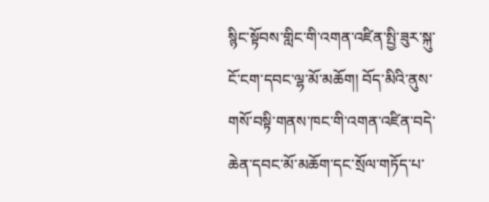སྙིང་སྟོབས་གླིང་གི་འགན་འཛིན་སྤྱི་ཟུར་སྐུ་ངོ་ངག་དབང་ལྷ་མོ་མཆོག། བོད་མིའི་ནུས་གསོ་བསྟི་གནས་ཁང་གི་འགན་འཛིན་བདེ་ཆེན་དབང་མོ་མཆོག་དང་སྲོལ་གཏོད་པ་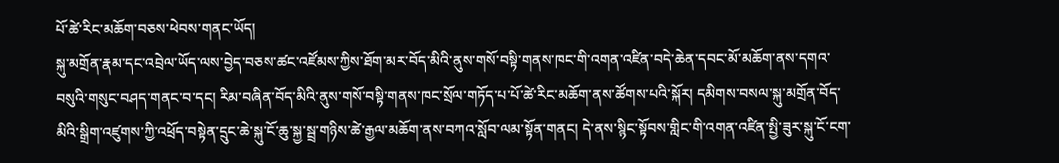པོ་ཚེ་རིང་མཆོག་བཅས་ཕེབས་གནང་ཡོད།
སྐུ་མགྲོན་རྣམ་དང་འབྲེལ་ཡོད་ལས་བྱེད་བཅས་ཚང་འཛོམས་ཀྱིས་ཐོག་མར་བོད་མིའི་ནུས་གསོ་བསྟི་གནས་ཁང་གི་འགན་འཛིན་བདེ་ཆེན་དབང་མོ་མཆོག་ནས་དགའ་བསུའི་གསུང་བཤད་གནང་བ་དང། རིམ་བཞིན་བོད་མིའི་ནུས་གསོ་བསྟི་གནས་ཁང་སྲོལ་གཏོད་པ་པོ་ཚེ་རིང་མཆོག་ནས་ཚོགས་པའི་སྐོར། དམིགས་བསལ་སྐུ་མགྲོན་བོད་མིའི་སྒྲིག་འཛུགས་ཀྱི་འཕྲོད་བསྟེན་དྲུང་ཆེ་སྐུ་ངོ་ཆུ་སྐྱ་སྦྲ་གཉིས་ཚེ་རྒྱལ་མཆོག་ནས་བཀའ་སློབ་ལམ་སྟོན་གནང། དེ་ནས་སྙིང་སྟོབས་གླིང་གི་འགན་འཛིན་སྤྱི་ཟུར་སྐུ་ངོ་ངག་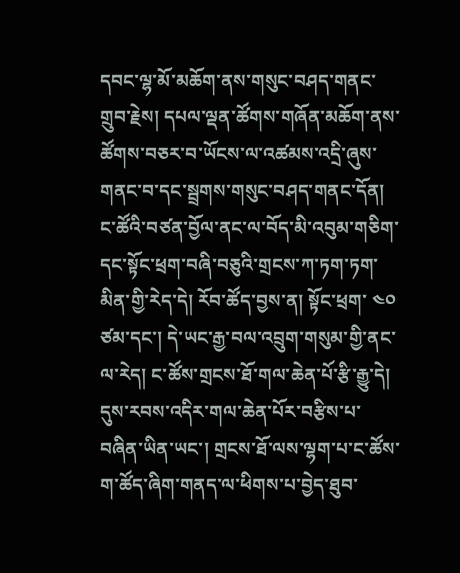དབང་ལྷ་མོ་མཆོག་ནས་གསུང་བཤད་གནང་གྲུབ་རྗེས། དཔལ་ལྡན་ཚོགས་གཞོན་མཆོག་ནས་ཚོགས་བཅར་བ་ཡོངས་ལ་འཚམས་འདྲི་ཞུས་གནང་བ་དང་སྦྲགས་གསུང་བཤད་གནང་དོན། ང་ཚོའི་བཙན་བྱོལ་ནང་ལ་བོད་མི་འབུམ་གཅིག་དང་སྟོང་ཕྲག་བཞི་བཅུའི་གྲངས་ཀ་ཏག་ཏག་མིན་གྱི་རེད་དེ། རོབ་ཚོད་བྱས་ན། སྟོང་ཕྲག་ ༤༠ ཙམ་དང་། དེ་ཡང་རྒྱ་བལ་འབྲུག་གསུམ་གྱི་ནང་ལ་རེད། ང་ཚོས་གྲངས་ཐོ་གལ་ཆེན་པོ་རྩི་རྒྱུ་དེ། དུས་རབས་འདིར་གལ་ཆེན་པོར་བརྩིས་པ་བཞིན་ཡིན་ཡང་། གྲངས་ཐོ་ལས་ལྷག་པ་ང་ཚོས་ག་ཚོད་ཞིག་གནད་ལ་ཕིགས་པ་བྱེད་ཐུབ་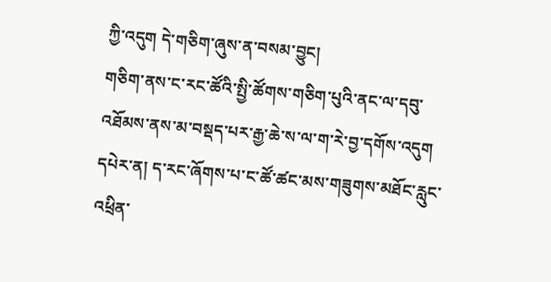ཀྱི་འདུག དེ་གཅིག་ཞུས་ན་བསམ་བྱུང།
གཅིག་ནས་ང་རང་ཚོའི་སྤྱི་ཚོགས་གཅིག་པུའི་ནང་ལ་དབུ་འཐོམས་ནས་མ་བསྡད་པར་རྒྱ་ཆེ་ས་ལ་ག་རེ་བྱ་དགོས་འདུག དཔེར་ན། ད་རང་ཞོགས་པ་ང་ཚོ་ཚང་མས་གཟུགས་མཐོང་རླུང་འཕྲིན་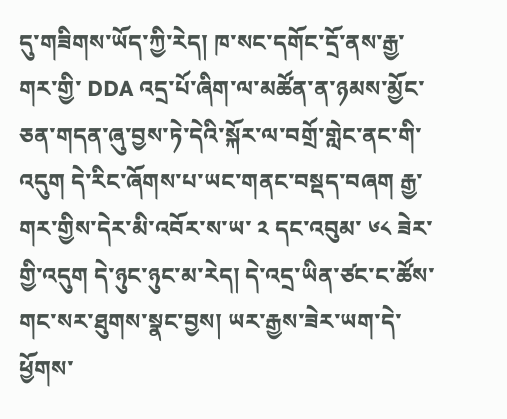དུ་གཟིགས་ཡོད་ཀྱི་རེད། ཁ་སང་དགོང་དྲོ་ནས་རྒྱ་གར་གྱི་ DDA འདྲ་པོ་ཞིག་ལ་མཚོན་ན་ཉམས་མྱོང་ཅན་གདན་ཞུ་བྱས་ཏེ་དེའི་སྐོར་ལ་བགྲོ་གླེང་ནང་གི་འདུག དེ་རིང་ཞོགས་པ་ཡང་གནང་བསྡད་བཞག རྒྱ་གར་གྱིས་དེར་མི་འབོར་ས་ཡ་ ༢ དང་འབུམ་ ༦༨ ཟེར་གྱི་འདུག དེ་ཉུང་ཉུང་མ་རེད། དེ་འདྲ་ཡིན་ཙང་ང་ཚོས་གང་སར་ཐུགས་སྣང་བྱས། ཡར་རྒྱས་ཟེར་ཡག་དེ་ཕྱོགས་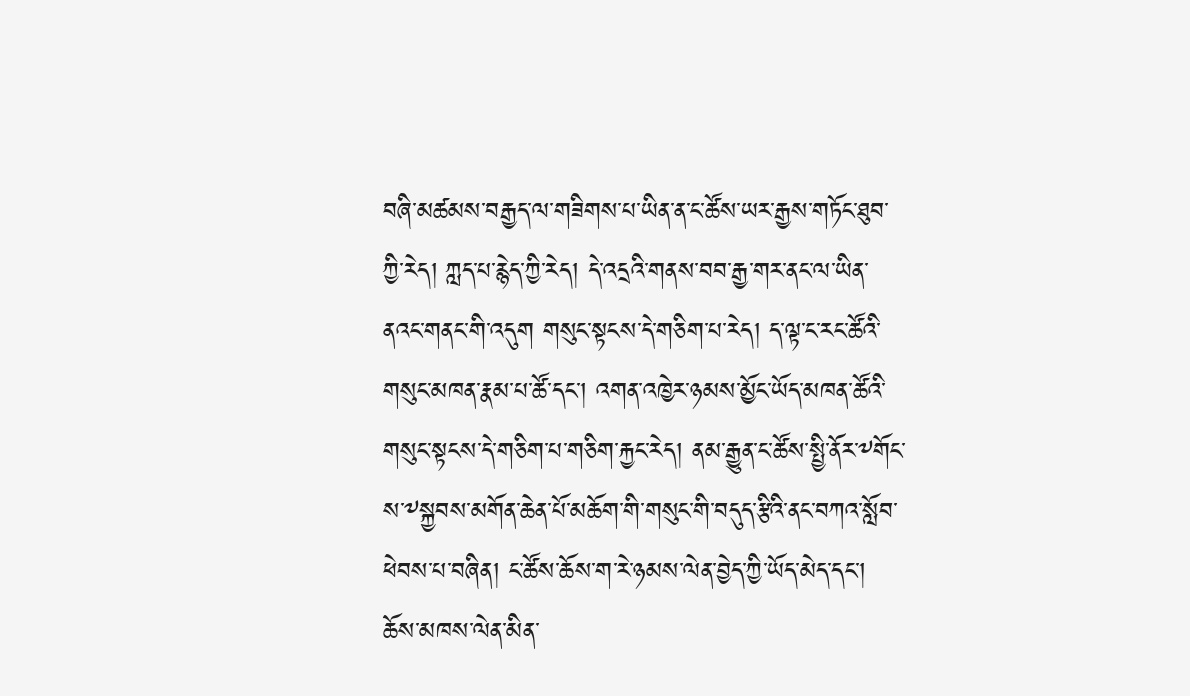བཞི་མཚམས་བརྒྱད་ལ་གཟིགས་པ་ཡིན་ན་ང་ཚོས་ཡར་རྒྱས་གཏོང་ཐུབ་ཀྱི་རེད། ཀླད་པ་རྙེད་ཀྱི་རེད། དེ་འདྲའི་གནས་བབ་རྒྱ་གར་ནང་ལ་ཡིན་ནའང་གནང་གི་འདུག གསུང་སྟངས་དེ་གཅིག་པ་རེད། ད་ལྟ་ང་རང་ཚོའི་གསུང་མཁན་རྣམ་པ་ཚོ་དང་། འགན་འཁྱེར་ཉམས་མྱོང་ཡོད་མཁན་ཚོའི་གསུང་སྟངས་དེ་གཅིག་པ་གཅིག་རྐྱང་རེད། ནམ་རྒྱུན་ང་ཚོས་སྤྱི་ནོར་༸གོང་ས་༸སྐྱབས་མགོན་ཆེན་པོ་མཆོག་གི་གསུང་གི་བདུད་རྩིའི་ནང་བཀའ་སློབ་ཕེབས་པ་བཞིན། ང་ཚོས་ཆོས་ག་རེ་ཉམས་ལེན་བྱེད་ཀྱི་ཡོད་མེད་དང་། ཆོས་མཁས་ལེན་མིན་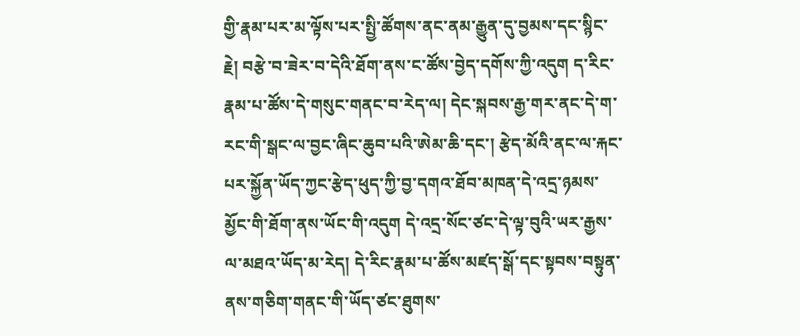གྱི་རྣམ་པར་མ་ལྟོས་པར་སྤྱི་ཚོགས་ནང་ནམ་རྒྱུན་དུ་བྱམས་དང་སྙིང་རྗེ། བརྩེ་བ་ཟེར་བ་དེའི་ཐོག་ནས་ང་ཚོས་བྱེད་དགོས་ཀྱི་འདུག ད་རིང་རྣམ་པ་ཚོས་དེ་གསུང་གནང་བ་རེད་ལ། དེང་སྐབས་རྒྱ་གར་ནང་དེ་ག་རང་གི་སྒང་ལ་བྱང་ཞིང་ཆུབ་པའི་ཨེམ་ཆི་དང་། རྩེད་མོའི་ནང་ལ་རྐང་པར་སྐྱོན་ཡོད་ཀྱང་རྩེད་ཕུད་ཀྱི་བྱ་དགའ་ཐོབ་མཁན་དེ་འདྲ་ཉམས་མྱོང་གི་ཐོག་ནས་ཡོང་གི་འདུག དེ་འདྲ་སོང་ཙང་དེ་ལྟ་བུའི་ཡར་རྒྱས་ལ་མཐའ་ཡོད་མ་རེད། དེ་རིང་རྣམ་པ་ཚོས་མཛད་སྒོ་དང་སྟབས་བསྟུན་ནས་གཅིག་གནང་གི་ཡོད་ཙང་ཐུགས་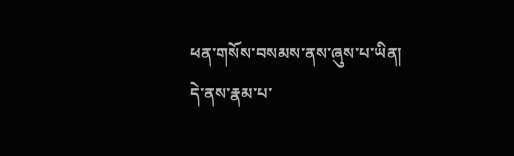ཕན་གསོས་བསམས་ནས་ཞུས་པ་ཡིན།
དེ་ནས་རྣམ་པ་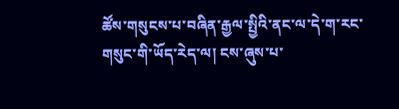ཚོས་གསུངས་པ་བཞིན་རྒྱལ་སྤྱིའི་ནང་ལ་དེ་ག་རང་གསུང་གི་ཡོད་རེད་ལ། ངས་ཞུས་པ་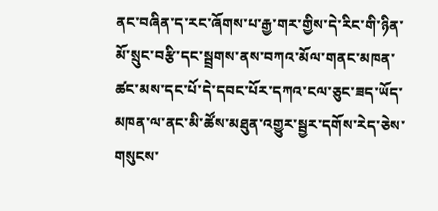ནང་བཞིན་ད་རང་ཞོགས་པ་རྒྱ་གར་གྱིས་དེ་རིང་གི་ཉིན་མོ་སྲུང་བརྩི་དང་སྦྲགས་ནས་བཀའ་མོལ་གནང་མཁན་ཚང་མས་དང་པོ་དེ་དབང་པོར་དཀའ་ངལ་ཅུང་ཟད་ཡོད་མཁན་ལ་ནང་མི་ཚོས་མཐུན་འགྱུར་སྦྱར་དགོས་རེད་ཅེས་གསུངས་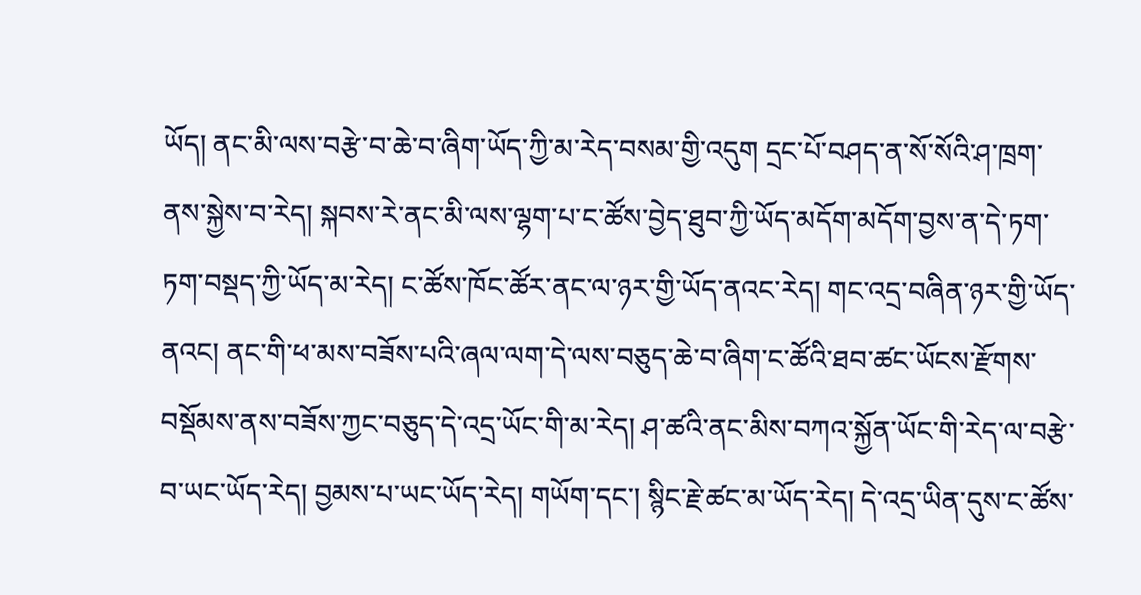ཡོད། ནང་མི་ལས་བརྩེ་བ་ཆེ་བ་ཞིག་ཡོད་ཀྱི་མ་རེད་བསམ་གྱི་འདུག དྲང་པོ་བཤད་ན་སོ་སོའི་ཤ་ཁྲག་ནས་སྐྱེས་བ་རེད། སྐབས་རེ་ནང་མི་ལས་ལྷག་པ་ང་ཚོས་བྱེད་ཐུབ་ཀྱི་ཡོད་མདོག་མདོག་བྱས་ན་དེ་ཏག་ཏག་བསྡད་ཀྱི་ཡོད་མ་རེད། ང་ཚོས་ཁོང་ཚོར་ནང་ལ་ཉར་གྱི་ཡོད་ནའང་རེད། གང་འདྲ་བཞིན་ཉར་གྱི་ཡོད་ནའང། ནང་གི་ཕ་མས་བཟོས་པའི་ཞལ་ལག་དེ་ལས་བཅུད་ཆེ་བ་ཞིག་ང་ཚོའི་ཐབ་ཚང་ཡོངས་རྫོགས་བསྡོམས་ནས་བཟོས་ཀྱང་བཅུད་དེ་འདྲ་ཡོང་གི་མ་རེད། ཤ་ཚའི་ནང་མིས་བཀའ་སྐྱོན་ཡོང་གི་རེད་ལ་བརྩེ་བ་ཡང་ཡོད་རེད། བྱམས་པ་ཡང་ཡོད་རེད། གཡོག་དང་། སྙིང་རྗེ་ཚང་མ་ཡོད་རེད། དེ་འདྲ་ཡིན་དུས་ང་ཚོས་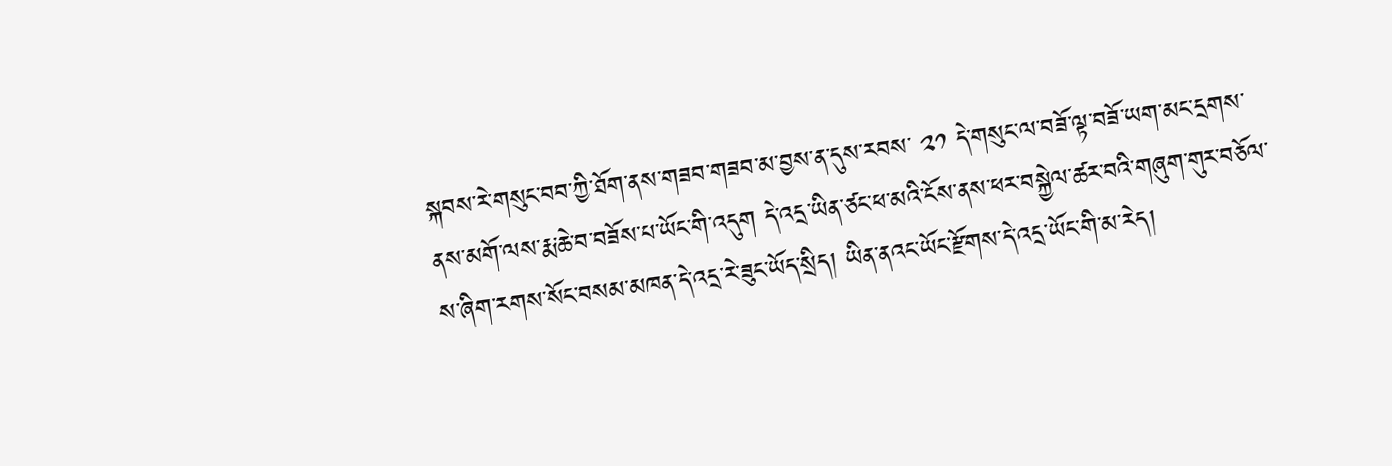སྐབས་རེ་གསུང་བབ་ཀྱི་ཐོག་ནས་གཟབ་གཟབ་མ་བྱས་ན་དུས་རབས་ ༢༡ དེ་གསུང་ལ་བཟོ་ལྟ་བཟོ་ཡག་མང་དྲགས་ནས་མགོ་ལས་རྨ་ཆེ་བ་བཟོས་པ་ཡོང་གི་འདུག དེ་འདྲ་ཡིན་ཙང་ཕ་མའི་ངོས་ནས་ཕར་བསྐྱེལ་ཚར་བའི་གཞུག་གུར་བཅོལ་ས་ཞིག་རགས་སོང་བསམ་མཁན་དེ་འདྲ་རེ་ཟུང་ཡོད་སྲིད། ཡིན་ནའང་ཡོང་རྫོགས་དེ་འདྲ་ཡོང་གི་མ་རེད།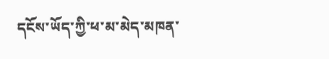དངོས་ཡོད་ཀྱི་ཕ་མ་མེད་མཁན་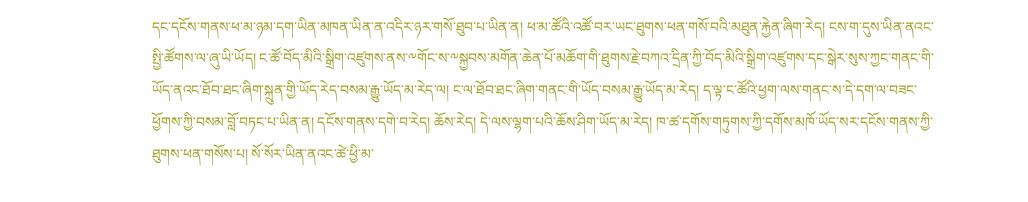དང་དངོས་གནས་ཕ་མ་ཉམ་དག་ཡིན་མཁན་ཡིན་ན་འདིར་ཉར་གསོ་ཐུབ་པ་ཡིན་ན། ཕ་མ་ཚོའི་འཚོ་བར་ཡང་ཐུགས་ཕན་གསོ་བའི་མཐུན་རྐྱེན་ཞིག་རེད། ངས་ག་དུས་ཡིན་ནའང་སྤྱི་ཚོགས་ལ་ཞུ་ཡི་ཡོད། ང་ཚོ་བོད་མིའི་སྒྲིག་འཛུགས་ནས་༸གོང་ས་༸སྐྱབས་མགོན་ཆེན་པོ་མཆོག་གི་ཐུགས་རྗེ་བཀའ་དྲིན་ཀྱི་བོད་མིའི་སྒྲིག་འཛུགས་དང་སྒེར་སུས་ཀྱང་གནང་གི་ཡོད་ནའང་ཐོབ་ཐང་ཞིག་སྐྲུན་གྱི་ཡོད་རེད་བསམ་རྒྱུ་ཡོད་མ་རེད་ལ། ང་ལ་ཐོབ་ཐང་ཞིག་གནང་གི་ཡོད་བསམ་རྒྱུ་ཡོད་མ་རེད། ད་ལྟ་ང་ཚོའི་ཕྱག་ལས་གནང་ས་དེ་དག་ལ་བཟང་ཕྱོགས་ཀྱི་བསམ་བློ་བཏང་པ་ཡིན་ན། དངོས་གནས་དགེ་བ་རེད། ཆོས་རེད། དེ་ལས་ལྷག་པའི་ཆོས་ཤིག་ཡོད་མ་རེད། ཁ་ཚ་དགོས་གཏུགས་ཀྱི་དགོས་མཁོ་ཡོད་སར་དངོས་གནས་ཀྱི་ཐུགས་ཕན་གསོས་པ། སོ་སོར་ཡིན་ནའང་ཚེ་ཕྱི་མ་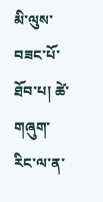མི་ལུས་བཟང་པོ་ཐོབ་པ། ཚེ་གཞུག་རིང་ལ་ན་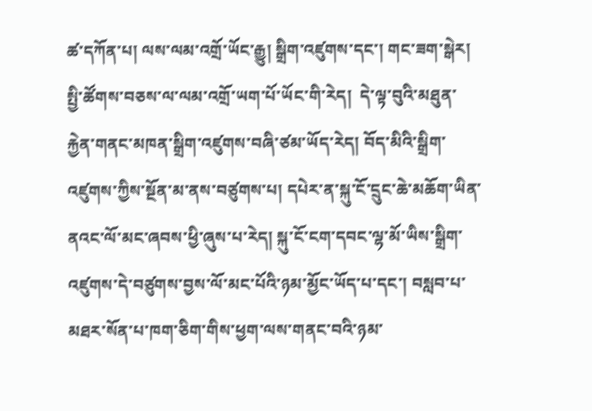ཚ་དཀོན་པ། ལས་ལམ་འགྲོ་ཡོང་རྒྱུ། སྒྲིག་འཛུགས་དང་། གང་ཟག་སྒེར། སྤྱི་ཚོགས་བཅས་ལ་ལམ་འགྲོ་ཡག་པོ་ཡོང་གི་རེད།  དེ་ལྟ་བུའི་མཐུན་རྐྱེན་གནང་མཁན་སྒྲིག་འཛུགས་བཞི་ཙམ་ཡོད་རེད། བོད་མིའི་སྒྲིག་འཛུགས་ཀྱིས་སྔོན་མ་ནས་བཙུགས་པ། དཔེར་ན་སྐུ་ངོ་དྲུང་ཆེ་མཆོག་ཡིན་ནའང་ལོ་མང་ཞབས་ཕྱི་ཞུས་པ་རེད། སྐུ་ངོ་ངག་དབང་ལྷ་མོ་ཡིས་སྒྲིག་འཛུགས་དེ་བཙུགས་བྱས་ལོ་མང་པོའི་ཉམ་མྱོང་ཡོད་པ་དང་། བསླབ་པ་མཐར་སོན་པ་ཁག་ཅིག་གིས་ཕྱག་ལས་གནང་བའི་ཉམ་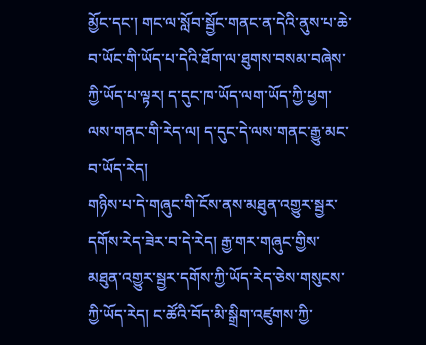མྱོང་དང་། གང་ལ་སློབ་སྦྱོང་གནང་ན་དེའི་ནུས་པ་ཆེ་བ་ཡོང་གི་ཡོད་པ་དེའི་ཐོག་ལ་ཐུགས་བསམ་བཞེས་ཀྱི་ཡོད་པ་ལྟར། ད་དུང་ཁ་ཡོད་ལག་ཡོད་ཀྱི་ཕྱག་ལས་གནང་གི་རེད་ལ། ད་དུང་དེ་ལས་གནང་རྒྱུ་མང་བ་ཡོད་རེད།
གཉིས་པ་དེ་གཞུང་གི་ངོས་ནས་མཐུན་འགྱུར་སྦྱར་དགོས་རེད་ཟེར་བ་དེ་རེད། རྒྱ་གར་གཞུང་གྱིས་མཐུན་འགྱུར་སྦྱར་དགོས་ཀྱི་ཡོད་རེད་ཅེས་གསུངས་ཀྱི་ཡོད་རེད། ང་ཚོའི་བོད་མི་སྒྲིག་འཛུགས་ཀྱི་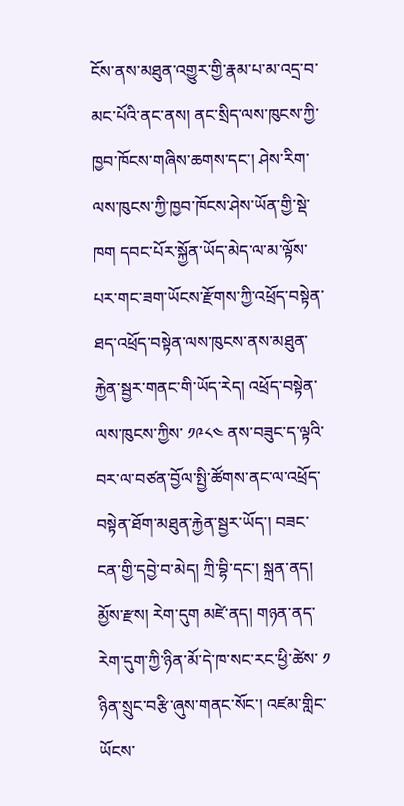ངོས་ནས་མཐུན་འགྱུར་གྱི་རྣམ་པ་མ་འདྲ་བ་མང་པོའི་ནང་ནས། ནང་སྲིད་ལས་ཁུངས་ཀྱི་ཁྱབ་ཁོངས་གཞིས་ཆགས་དང་། ཤེས་རིག་ལས་ཁུངས་ཀྱི་ཁྱབ་ཁོངས་ཤེས་ཡོན་གྱི་སྡེ་ཁག དབང་པོར་སྐྱོན་ཡོད་མེད་ལ་མ་ལྟོས་པར་གང་ཟག་ཡོངས་རྫོགས་ཀྱི་འཕྲོད་བསྟེན་ཐད་འཕྲོད་བསྟེན་ལས་ཁུངས་ནས་མཐུན་རྐྱེན་སྦྱར་གནང་གི་ཡོད་རེད། འཕྲོད་བསྟེན་ལས་ཁུངས་ཀྱིས་ ༡༩༨༤ ནས་བཟུང་ད་ལྟའི་བར་ལ་བཙན་བྱོལ་སྤྱི་ཚོགས་ནང་ལ་འཕྲོད་བསྟེན་ཐོག་མཐུན་རྐྱེན་སྦྱར་ཡོད་། བཟང་ངན་གྱི་དབྱེ་བ་མེད། ཀྲི་བྷི་དང་། སྐྲན་ནད། མྱོས་རྫས། རེག་དུག མཛེ་ནད། གཉན་ནད་རེག་དུག་ཀྱི་ཉིན་མོ་དེ་ཁ་སང་རང་ཕྱི་ཚེས་ ༡ ཉིན་སྲུང་བརྩི་ཞུས་གནང་སོང་། འཛམ་གླིང་ཡོངས་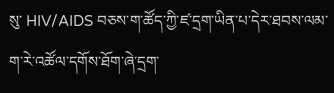སུ་ HIV/AIDS བཅས་ག་ཚོད་ཀྱི་ཛ་དྲག་ཡིན་པ་དེར་ཐབས་ལམ་ག་རེ་འཚོལ་དགོས་ཐོག་ཞེ་དྲག་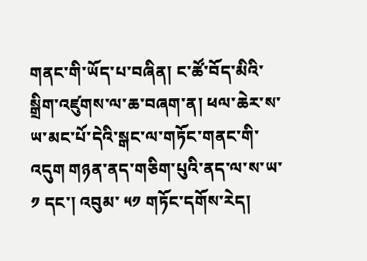གནང་གི་ཡོད་པ་བཞིན། ང་ཚོ་བོད་མིའི་སྒྲིག་འཛུགས་ལ་ཆ་བཞག་ན། ཕལ་ཆེར་ས་ཡ་མང་པོ་དེའི་སྒང་ལ་གཏོང་གནང་གི་འདུག གཉན་ནད་གཅིག་པུའི་ནད་ལ་ས་ཡ་ ༡ དང་། འབུམ་ ༥༡ གཏོང་དགོས་རེད།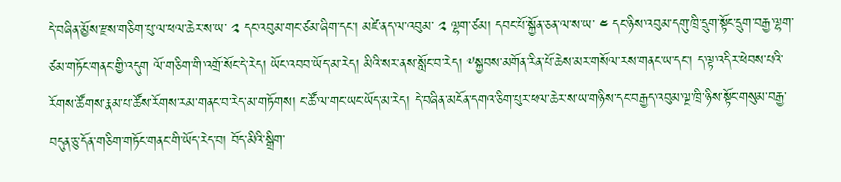དེ་བཞིན་མྱོས་རྫས་གཅིག་པུ་ལ་ཕལ་ཆེར་ས་ཡ་ ༢ དང་འབུམ་གང་ཙམ་ཞིག་དང་། མཛེ་ནད་ལ་འབུམ་ ༢ ལྷག་ཙམ། དབང་པོ་སྐྱོན་ཅན་ལ་ས་ཡ་ ༤ དང་ཉིས་འབུམ་དགུ་ཁྲི་དྲུག་སྟོང་དྲུག་བརྒྱ་ལྷག་ཙམ་གཏོང་གནང་གྱི་འདུག ལོ་གཅིག་གི་འགྲོ་སོང་དེ་རེད། ཡོང་འབབ་ཡོད་མ་རེད། མིའི་སར་ནས་སློང་བ་རེད། ༸སྐྱབས་མགོན་རིན་པོ་ཆེས་མར་གསོལ་རས་གནང་ཡ་དང་། ད་ལྟ་འདིར་ཕེབས་པའི་རོགས་ཚོགས་རྣམ་པ་ཚོས་རོགས་རམ་གནང་བ་རེད་མ་གཏོགས། ང་ཚོ་ལ་གང་ཡང་ཡོད་མ་རེད། དེ་བཞིན་མངོན་དགའ་ཅིག་པུར་ཕལ་ཆེར་ས་ཡ་གཉིས་དང་བརྒྱད་འབུམ་ལྔ་ཁྲི་ཉིས་སྟོང་གསུམ་བརྒྱ་བདུན་ཅུ་དོན་གཅིག་གཏོང་གནང་གི་ཡོད་རེད་བ། བོད་མིའི་སྒྲིག་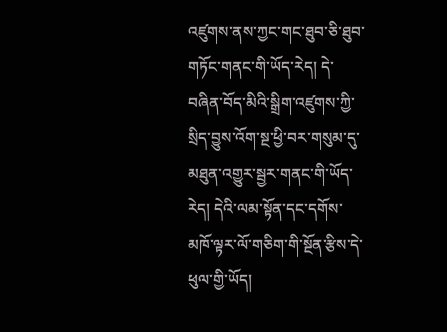འཛུགས་ནས་ཀྱང་གང་ཐུབ་ཅི་ཐུབ་གཏོང་གནང་གི་ཡོད་རེད། དེ་བཞིན་བོད་མིའི་སྒྲིག་འཛུགས་ཀྱི་སྲིད་བྱུས་འོག་སྔ་ཕྱི་བར་གསུམ་དུ་མཐུན་འགྱུར་སྦྱར་གནང་གི་ཡོད་རེད། དེའི་ལམ་སྟོན་དང་དགོས་མཁོ་ལྟར་ལོ་གཅིག་གི་སྔོན་རྩིས་དེ་ཕུལ་གྱི་ཡོད།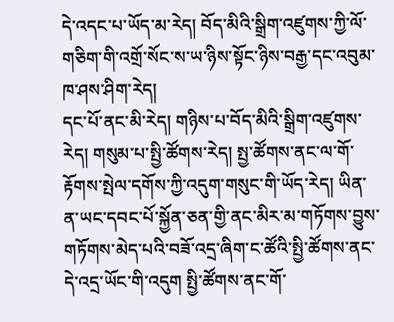དེ་འདང་པ་ཡོད་མ་རེད། བོད་མིའི་སྒྲིག་འཛུགས་ཀྱི་ལོ་གཅིག་གི་འགྲོ་སོང་ས་ཡ་ཉིས་སྟོང་ཉིས་བརྒྱ་དང་འབུམ་ཁ་ཤས་ཤིག་རེད།
དང་པོ་ནང་མི་རེད། གཉིས་པ་བོད་མིའི་སྒྲིག་འཛུགས་རེད། གསུམ་པ་སྤྱི་ཚོགས་རེད། སྤྱ་ཚོགས་ནང་ལ་གོ་རྟོགས་སྤེལ་དགོས་ཀྱི་འདུག་གསུང་གི་ཡོད་རེད། ཡིན་ན་ཡང་དབང་པོ་སྐྱོན་ཅན་གྱི་ནང་མིར་མ་གཏོགས་བྱུས་གཏོགས་མེད་པའི་བཟོ་འདྲ་ཞིག་ང་ཚོའི་སྤྱི་ཚོགས་ནང་དེ་འདྲ་ཡོང་གི་འདུག སྤྱི་ཚོགས་ནང་གོ་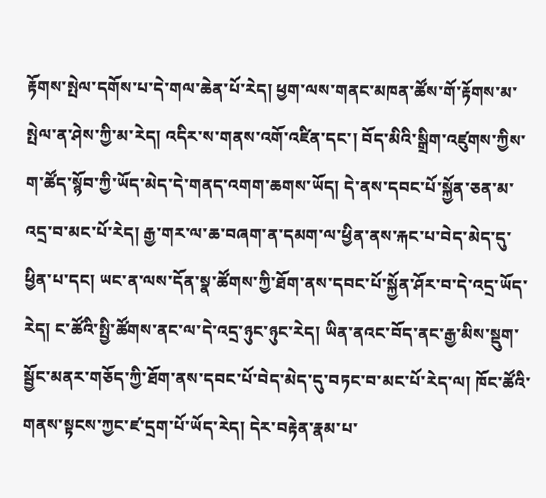རྟོགས་སྤེལ་དགོས་པ་དེ་གལ་ཆེན་པོ་རེད། ཕྱག་ལས་གནང་མཁན་ཚོས་གོ་རྟོགས་མ་སྤེལ་ན་ཤེས་ཀྱི་མ་རེད། འདིར་ས་གནས་འགོ་འཛིན་དང་། བོད་མིའི་སྒྲིག་འཛུགས་ཀྱིས་ག་ཚོད་སྙོབ་ཀྱི་ཡོད་མེད་དེ་གནད་འགག་ཆགས་ཡོད། དེ་ནས་དབང་པོ་སྐྱོན་ཅན་མ་འདྲ་བ་མང་པོ་རེད། རྒྱ་གར་ལ་ཆ་བཞག་ན་དམག་ལ་ཕྱིན་ནས་རྐང་པ་བེད་མེད་དུ་ཕྱིན་པ་དང། ཡང་ན་ལས་དོན་སྣ་ཚོགས་ཀྱི་ཐོག་ནས་དབང་པོ་སྐྱོན་ཤོར་བ་དེ་འདྲ་ཡོད་རེད། ང་ཚོའི་སྤྱི་ཚོགས་ནང་ལ་དེ་འདྲ་ཉུང་ཉུང་རེད། ཡིན་ནའང་བོད་ནང་རྒྱ་མིས་སྡུག་སྦྱོང་མནར་གཅོད་ཀྱི་ཐོག་ནས་དབང་པོ་བེད་མེད་དུ་བཏང་བ་མང་པོ་རེད་ལ། ཁོང་ཚོའི་གནས་སྟངས་ཀྱང་ཛ་དྲག་པོ་ཡོད་རེད། དེར་བརྟེན་རྣམ་པ་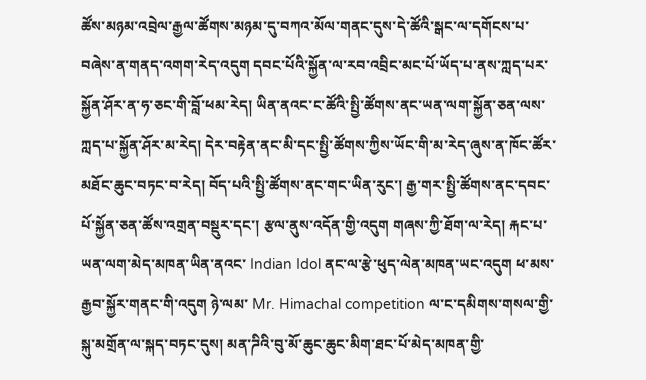ཚོས་མཉམ་འབྲེལ་རྒྱལ་ཚོགས་མཉམ་དུ་བཀའ་མོལ་གནང་དུས་དེ་ཚོའི་སྒང་ལ་དགོངས་པ་བཞེས་ན་གནད་འགག་རེད་འདུག དབང་པོའི་སྐྱོན་ལ་རབ་འབྲིང་མང་པོ་ཡོད་པ་ནས་ཀླད་པར་སྐྱོན་ཤོར་ན་ཧ་ཅང་གི་བློ་ཕམ་རེད། ཡིན་ནའང་ང་ཚོའི་སྤྱི་ཚོགས་ནང་ཡན་ལག་སྐྱོན་ཅན་ལས་ཀླད་པ་སྐྱོན་ཤོར་མ་རེད། དེར་བརྟེན་ནང་མི་དང་སྤྱི་ཚོགས་ཀྱིས་ཡོང་གི་མ་རེད་ཞུས་ན་ཁོང་ཚོར་མཐོང་ཆུང་བཏང་བ་རེད། བོད་པའི་སྤྱི་ཚོགས་ནང་གང་ཡིན་རུང་། རྒྱ་གར་སྤྱི་ཚོགས་ནང་དབང་པོ་སྐྱོན་ཅན་ཚོས་འགྲན་བསྡུར་དང་། རྩལ་ནུས་འདོན་གྱི་འདུག གཞས་ཀྱི་ཐོག་ལ་རེད། རྐང་པ་ཡན་ལག་མེད་མཁན་ཡིན་ནའང་ Indian Idol ནང་ལ་རྩེ་ཕུད་ལེན་མཁན་ཡང་འདུག ཕ་མས་རྒྱབ་སྐྱོར་གནང་གི་འདུག ཉེ་ལམ་ Mr. Himachal competition ལ་ང་དམིགས་གསལ་གྱི་སྐུ་མགྲོན་ལ་སྐད་བཏང་དུས། མན་ཌིའི་བུ་མོ་ཆུང་ཆུང་མིག་ཐང་པོ་མེད་མཁན་གྱི་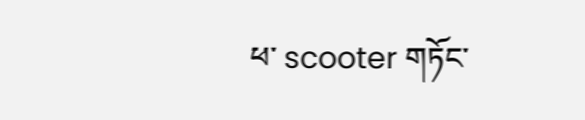ཕ་ scooter གཏོང་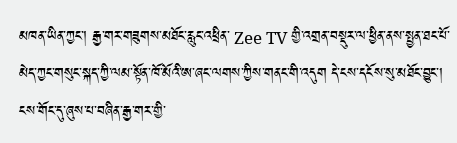མཁན་ཡིན་ཀྱང་། རྒྱ་གར་གཟུགས་མཐོང་རླུང་འཕྲིན་ Zee TV གྱི་འགྲན་བསྡུར་ལ་ཕྱིན་ནས་སྤྱན་ཐང་པོ་མེད་ཀྱང་གསུང་སྐད་ཀྱི་ལམ་སྟོན་ཁོ་མོའི་ཨ་ཞང་ལགས་ཀྱིས་གནང་གི་འདུག དེ་ངས་དངོས་སུ་མཐོང་བྱུང་།
ངས་གོང་དུ་ཞུས་པ་བཞིན་རྒྱ་གར་གྱི་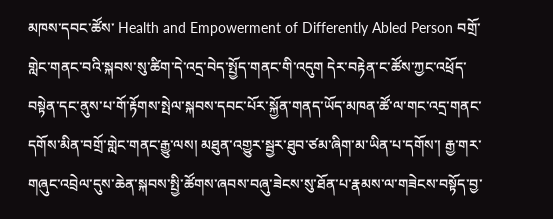མཁས་དབང་ཚོས་ Health and Empowerment of Differently Abled Person བགྲོ་གླེང་གནང་བའི་སྐབས་སུ་ཚིག་དེ་འདྲ་བེད་སྤྱོད་གནང་གི་འདུག དེར་བརྟེན་ང་ཚོས་ཀྱང་འཕྲོད་བསྟེན་དང་ནུས་པ་གོ་རྟོགས་སྤེལ་སྐབས་དབང་པོར་སྐྱོན་གནད་ཡོད་མཁན་ཚོ་ལ་གང་འདྲ་གནང་དགོས་མིན་བགྲོ་གླེང་གནང་རྒྱུ་ལས། མཐུན་འགྱུར་སྦྱར་ཐུབ་ཙམ་ཞིག་མ་ཡིན་པ་དགོས་། རྒྱ་གར་གཞུང་འབྲེལ་དུས་ཆེན་སྐབས་སྤྱི་ཚོགས་ཞབས་བཞུ་ཟེངས་སུ་ཐོན་པ་རྣམས་ལ་གཟེངས་བསྟོད་བྱ་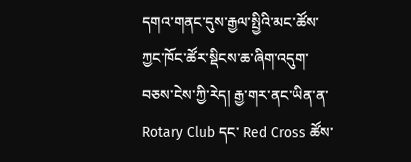དགའ་གནང་དུས་རྒྱལ་སྤྱིའི་མང་ཚོས་ཀྱང་ཁོང་ཚོར་སྡིངས་ཆ་ཞིག་འདུག་བཅས་ངེས་ཀྱི་རེད། རྒྱ་གར་ནང་ཡིན་ན་ Rotary Club དང་ Red Cross ཚོས་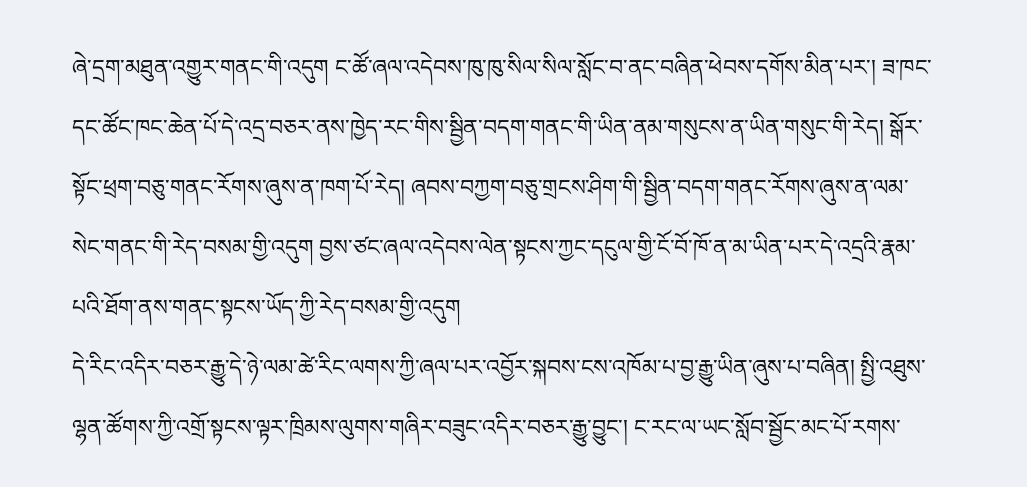ཞེ་དྲག་མཐུན་འགྱུར་གནང་གི་འདུག ང་ཚོ་ཞལ་འདེབས་ཁུ་ཁུ་སིལ་སིལ་སློང་བ་ནང་བཞིན་ཕེབས་དགོས་མིན་པར་། ཟ་ཁང་དང་ཚོང་ཁང་ཆེན་པོ་དེ་འདྲ་བཅར་ནས་ཁྱེད་རང་གིས་སྦྱིན་བདག་གནང་གི་ཡིན་ནམ་གསུངས་ན་ཡིན་གསུང་གི་རེད། སྒོར་སྟོང་ཕྲག་བཅུ་གནང་རོགས་ཞུས་ན་ཁག་པོ་རེད། ཞབས་བཀྱག་བཅུ་གྲངས་ཤིག་གི་སྦྱིན་བདག་གནང་རོགས་ཞུས་ན་ལམ་སེང་གནང་གི་རེད་བསམ་གྱི་འདུག བྱས་ཙང་ཞལ་འདེབས་ལེན་སྟངས་ཀྱང་དངུལ་གྱི་ངོ་བོ་ཁོ་ན་མ་ཡིན་པར་དེ་འདྲའི་རྣམ་པའི་ཐོག་ནས་གནང་སྟངས་ཡོད་ཀྱི་རེད་བསམ་གྱི་འདུག
དེ་རིང་འདིར་བཅར་རྒྱུ་དེ་ཉེ་ལམ་ཚེ་རིང་ལགས་ཀྱི་ཞལ་པར་འབྱོར་སྐབས་ངས་འཁོམ་པ་བྱ་རྒྱུ་ཡིན་ཞུས་པ་བཞིན། སྤྱི་འཐུས་ལྷན་ཚོགས་ཀྱི་འགྲོ་སྟངས་ལྟར་ཁྲིམས་ལུགས་གཞིར་བཟུང་འདིར་བཅར་རྒྱུ་བྱུང་། ང་རང་ལ་ཡང་སློབ་སྦྱོང་མང་པོ་རགས་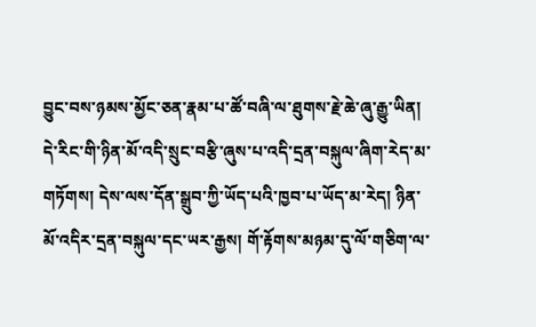བྱུང་བས་ཉམས་མྱོང་ཅན་རྣམ་པ་ཚོ་བཞི་ལ་ཐུགས་རྗེ་ཆེ་ཞུ་རྒྱུ་ཡིན། དེ་རིང་གི་ཉིན་མོ་འདི་སྲུང་བརྩི་ཞུས་པ་འདི་དྲན་བསྐུལ་ཞིག་རེད་མ་གཏོགས། དེས་ལས་དོན་སྒྲུབ་ཀྱི་ཡོད་པའི་ཁྱབ་པ་ཡོད་མ་རེད། ཉིན་མོ་འདིར་དྲན་བསྐུལ་དང་ཡར་རྒྱས། གོ་རྟོགས་མཉམ་དུ་ལོ་གཅིག་ལ་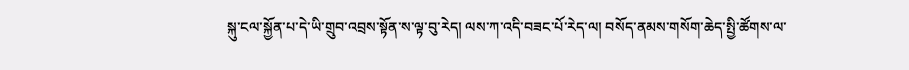སྐུ་ངལ་སྐྱོན་པ་དེ་ཡི་གྲུབ་འབྲས་སྟོན་ས་ལྟ་བུ་རེད། ལས་ཀ་འདི་བཟང་པོ་རེད་ལ། བསོད་ནམས་གསོག་ཆེད་སྤྱི་ཚོགས་ལ་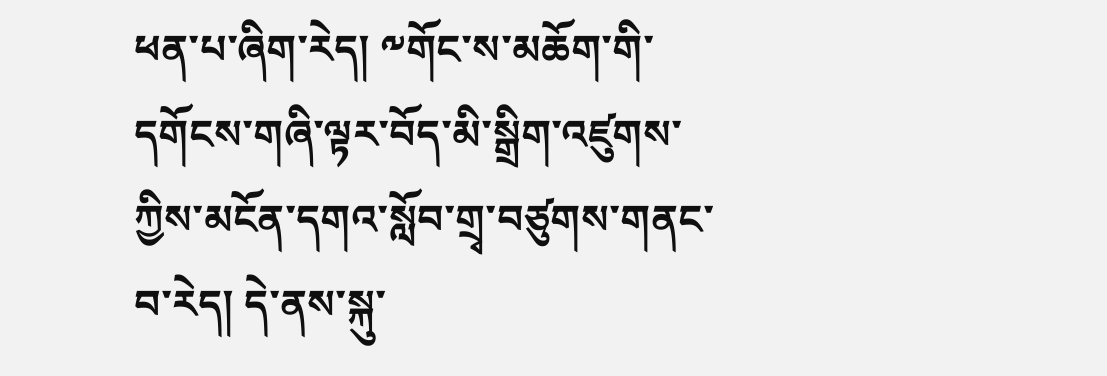ཕན་པ་ཞིག་རེད། ༸གོང་ས་མཆོག་གི་དགོངས་གཞི་ལྟར་བོད་མི་སྒྲིག་འཛུགས་ཀྱིས་མངོན་དགའ་སློབ་གྲྭ་བཙུགས་གནང་བ་རེད། དེ་ནས་སྐུ་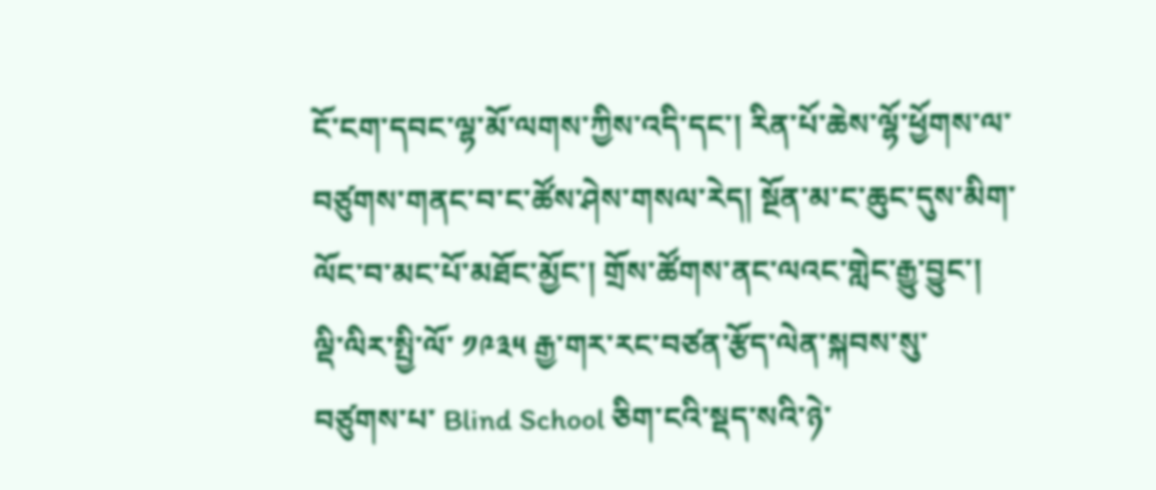ངོ་ངག་དབང་ལྷ་མོ་ལགས་ཀྱིས་འདི་དང་། རིན་པོ་ཆེས་ལྷོ་ཕྱོགས་ལ་བཙུགས་གནང་བ་ང་ཚོས་ཤེས་གསལ་རེད། སྔོན་མ་ང་ཆུང་དུས་མིག་ལོང་བ་མང་པོ་མཐོང་མྱོང་། གྲོས་ཚོགས་ནང་ལའང་གླེང་རྒྱུ་བྱུང་། ལྡི་ལིར་སྤྱི་ལོ་ ༡༩༣༥ རྒྱ་གར་རང་བཙན་རྩོད་ལེན་སྐབས་སུ་བཙུགས་པ་ Blind School ཅིག་ངའི་སྡད་སའི་ཉེ་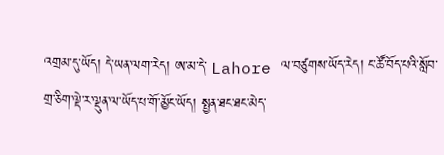འགྲམ་དུ་ཡོད། དེ་ཡན་ལག་རེད། ཨ་མ་དེ་ Lahore ལ་བཙུགས་ཡོད་རེད། ང་ཚོ་བོད་པའི་སློབ་གྲ་ཅིག་ལྡེ་ར་ལྡུན་ལ་ཡོད་པ་གོ་མྱོང་ཡོད། སྤྱན་ཐང་ཐང་མེད་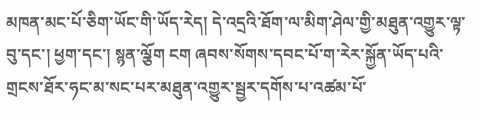མཁན་མང་པོ་ཅིག་ཡོང་གི་ཡོད་རེད། དེ་འདྲའི་ཐོག་ལ་མིག་ཤེལ་གྱི་མཐུན་འགྱུར་ལྟ་བུ་དང་། ཕྱག་དང་། སྙན་ལྕོག ངག ཞབས་སོགས་དབང་པོ་ག་རེར་སྐྱོན་ཡོད་པའི་གྲངས་ཐོར་ཧང་མ་སང་པར་མཐུན་འགྱུར་སྦྱར་དགོས་པ་འཚམ་པོ་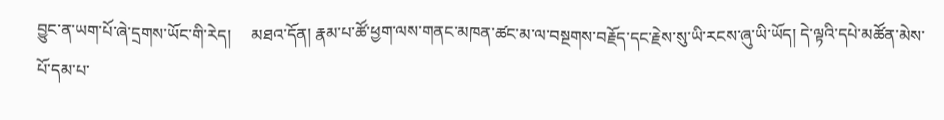བྱུང་ན་ཡག་པོ་ཞེ་དྲགས་ཡོང་གི་རེད།     མཐའ་དོན། རྣམ་པ་ཚོ་ཕྱག་ལས་གནང་མཁན་ཚང་མ་ལ་བསྔགས་བརྗོད་དང་རྗེས་སུ་ཡི་རངས་ཞུ་ཡི་ཡོད། དེ་ལྟའི་དཔེ་མཚོན་མེས་པོ་དམ་པ་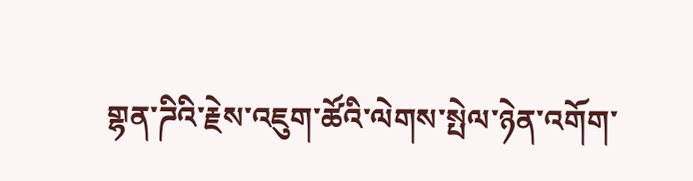གྷན་ཌིའི་རྗེས་འཇུག་ཚོའི་ལེགས་སྤེལ་ཉེན་འགོག་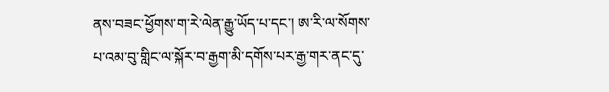ནས་བཟང་ཕྱོགས་ག་རེ་ལེན་རྒྱུ་ཡོད་པ་དང་། ཨ་རི་ལ་སོགས་པ་འམ་བུ་གླིང་ལ་སྐོར་བ་རྒྱག་མི་དགོས་པར་རྒྱ་གར་ནང་དུ་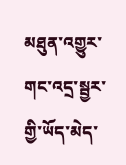མཐུན་འགྱུར་གང་འདྲ་སྦྱར་གྱི་ཡོད་མེད་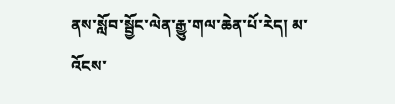ནས་སློབ་སྦྱོང་ལེན་རྒྱུ་གལ་ཆེན་པོ་རེད། མ་འོངས་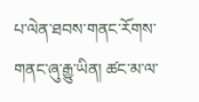པ་ལེན་ཐབས་གནང་རོགས་གནང་ཞུ་རྒྱུ་ཡིན། ཚང་མ་ལ་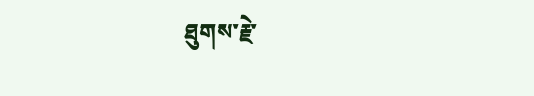ཐུགས་རྗེ་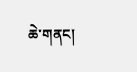ཆེ་གནང།